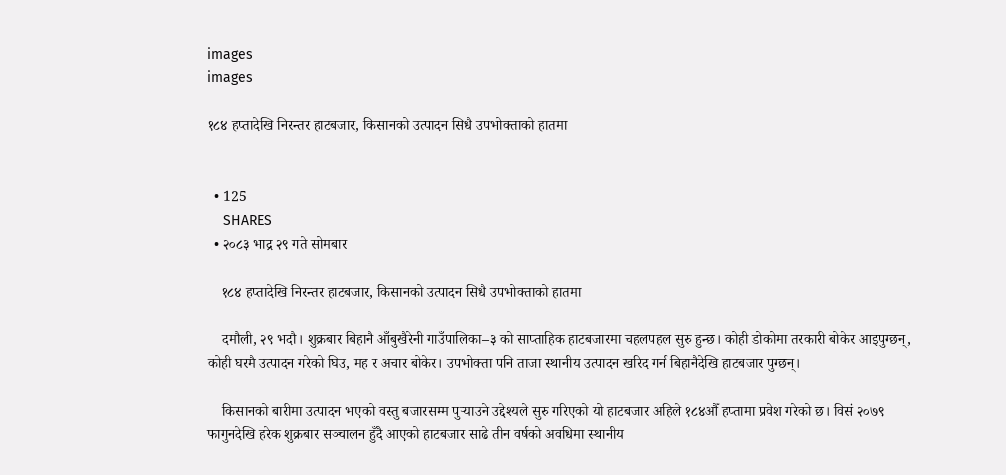images
images

१८४ हप्तादेखि निरन्तर हाटबजार, किसानको उत्पादन सिधै उपभोक्ताको हातमा


  • 125
    SHARES
  • २०८३ भाद्र २९ गते सोमबार

    १८४ हप्तादेखि निरन्तर हाटबजार, किसानको उत्पादन सिधै उपभोक्ताको हातमा

    दमौली, २९ भदौ। शुक्रबार बिहानै आँबुखैरेनी गाउँपालिका–३ को साप्ताहिक हाटबजारमा चहलपहल सुरु हुन्छ। कोही डोकोमा तरकारी बोकेर आइपुग्छन्, कोही घरमै उत्पादन गरेको घिउ, मह र अचार बोकेर। उपभोक्ता पनि ताजा स्थानीय उत्पादन खरिद गर्न बिहानैदेखि हाटबजार पुग्छन्।

    किसानको बारीमा उत्पादन भएको वस्तु बजारसम्म पुर्‍याउने उद्देश्यले सुरु गरिएको यो हाटबजार अहिले १८४औँ हप्तामा प्रवेश गरेको छ। विसं २०७९ फागुनदेखि हरेक शुक्रबार सञ्चालन हुँदै आएको हाटबजार साढे तीन वर्षको अवधिमा स्थानीय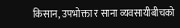किसान, उपभोक्ता र साना व्यवसायीबीचको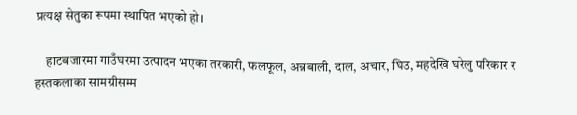प्रत्यक्ष सेतुका रूपमा स्थापित भएको हो।

    हाटबजारमा गाउँघरमा उत्पादन भएका तरकारी, फलफूल, अन्नबाली, दाल, अचार, घिउ, महदेखि घरेलु परिकार र हस्तकलाका सामग्रीसम्म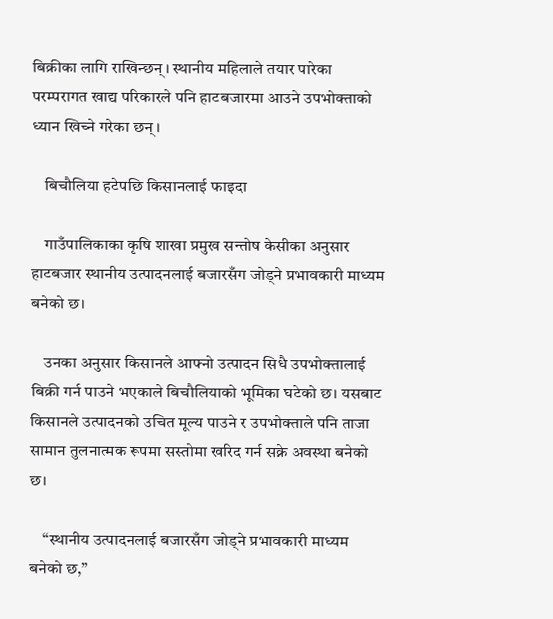बिक्रीका लागि राखिन्छन्। स्थानीय महिलाले तयार पारेका परम्परागत खाद्य परिकारले पनि हाटबजारमा आउने उपभोक्ताको ध्यान खिच्ने गरेका छन्।

    बिचौलिया हटेपछि किसानलाई फाइदा

    गाउँपालिकाका कृषि शाखा प्रमुख सन्तोष केसीका अनुसार हाटबजार स्थानीय उत्पादनलाई बजारसँग जोड्ने प्रभावकारी माध्यम बनेको छ।

    उनका अनुसार किसानले आफ्नो उत्पादन सिधै उपभोक्तालाई बिक्री गर्न पाउने भएकाले बिचौलियाको भूमिका घटेको छ। यसबाट किसानले उत्पादनको उचित मूल्य पाउने र उपभोक्ताले पनि ताजा सामान तुलनात्मक रूपमा सस्तोमा खरिद गर्न सक्ने अवस्था बनेको छ।

    “स्थानीय उत्पादनलाई बजारसँग जोड्ने प्रभावकारी माध्यम बनेको छ,”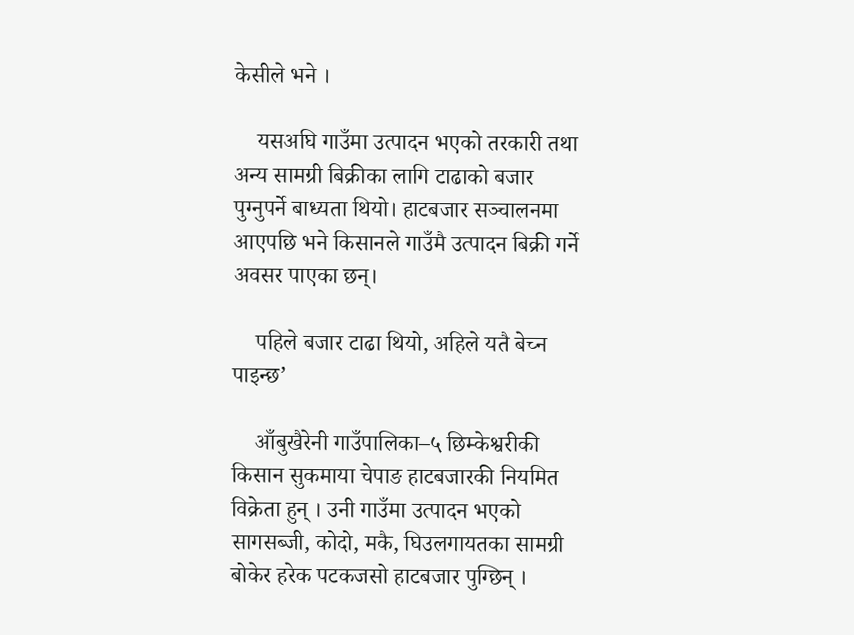केसीले भने ।

    यसअघि गाउँमा उत्पादन भएको तरकारी तथा अन्य सामग्री बिक्रीका लागि टाढाको बजार पुग्नुपर्ने बाध्यता थियो। हाटबजार सञ्चालनमा आएपछि भने किसानले गाउँमै उत्पादन बिक्री गर्ने अवसर पाएका छन्।

    पहिले बजार टाढा थियो, अहिले यतै बेच्न पाइन्छ’

    आँबुखैरेनी गाउँपालिका–५ छिम्केश्वरीकी किसान सुकमाया चेपाङ हाटबजारकी नियमित विक्रेता हुन् । उनी गाउँमा उत्पादन भएको सागसब्जी, कोदो, मकै, घिउलगायतका सामग्री बोकेर हरेक पटकजसो हाटबजार पुग्छिन् ।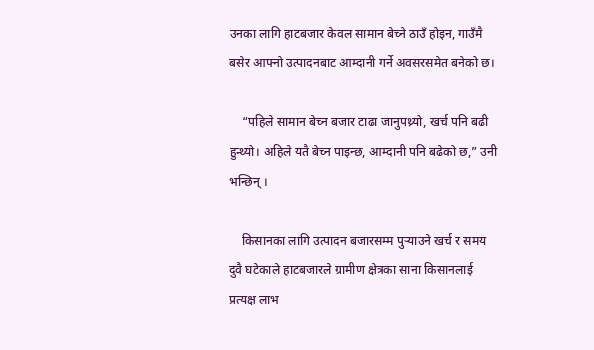उनका लागि हाटबजार केवल सामान बेच्ने ठाउँ होइन, गाउँमै बसेर आफ्नो उत्पादनबाट आम्दानी गर्ने अवसरसमेत बनेको छ।

    “पहिले सामान बेच्न बजार टाढा जानुपथ्र्यो, खर्च पनि बढी हुन्थ्यो। अहिले यतै बेच्न पाइन्छ, आम्दानी पनि बढेको छ,” उनी भन्छिन् ।

    किसानका लागि उत्पादन बजारसम्म पुर्‍याउने खर्च र समय दुवै घटेकाले हाटबजारले ग्रामीण क्षेत्रका साना किसानलाई प्रत्यक्ष लाभ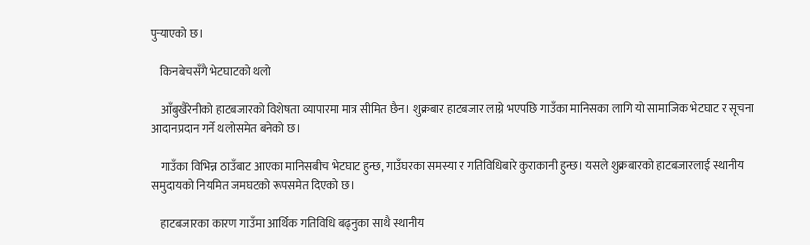पुर्‍याएको छ।

    किनबेचसँगै भेटघाटको थलो

    आँबुखैरेनीको हाटबजारको विशेषता व्यापारमा मात्र सीमित छैन। शुक्रबार हाटबजार लाग्ने भएपछि गाउँका मानिसका लागि यो सामाजिक भेटघाट र सूचना आदानप्रदान गर्ने थलोसमेत बनेको छ।

    गाउँका विभिन्न ठाउँबाट आएका मानिसबीच भेटघाट हुन्छ, गाउँघरका समस्या र गतिविधिबारे कुराकानी हुन्छ। यसले शुक्रबारको हाटबजारलाई स्थानीय समुदायको नियमित जमघटको रूपसमेत दिएको छ।

    हाटबजारका कारण गाउँमा आर्थिक गतिविधि बढ्नुका साथै स्थानीय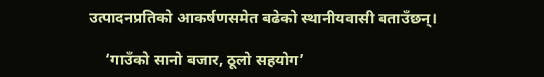उत्पादनप्रतिको आकर्षणसमेत बढेको स्थानीयवासी बताउँछन्।

    ‘गाउँको सानो बजार, ठूलो सहयोग’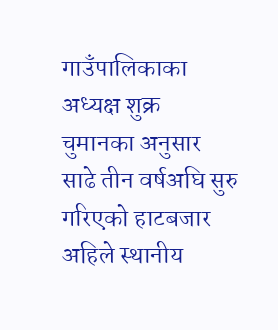गाउँपालिकाका अध्यक्ष शुक्र चुमानका अनुसार साढे तीन वर्षअघि सुरु गरिएको हाटबजार अहिले स्थानीय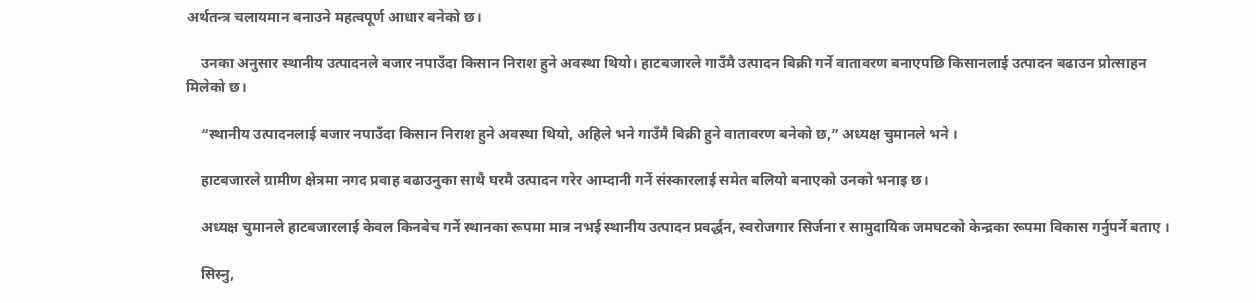अर्थतन्त्र चलायमान बनाउने महत्वपूर्ण आधार बनेको छ।

    उनका अनुसार स्थानीय उत्पादनले बजार नपाउँदा किसान निराश हुने अवस्था थियो। हाटबजारले गाउँमै उत्पादन बिक्री गर्ने वातावरण बनाएपछि किसानलाई उत्पादन बढाउन प्रोत्साहन मिलेको छ।

    “स्थानीय उत्पादनलाई बजार नपाउँदा किसान निराश हुने अवस्था थियो, अहिले भने गाउँमै बिक्री हुने वातावरण बनेको छ,” अध्यक्ष चुमानले भने ।

    हाटबजारले ग्रामीण क्षेत्रमा नगद प्रवाह बढाउनुका साथै घरमै उत्पादन गरेर आम्दानी गर्ने संस्कारलाई समेत बलियो बनाएको उनको भनाइ छ।

    अध्यक्ष चुमानले हाटबजारलाई केवल किनबेच गर्ने स्थानका रूपमा मात्र नभई स्थानीय उत्पादन प्रवर्द्धन, स्वरोजगार सिर्जना र सामुदायिक जमघटको केन्द्रका रूपमा विकास गर्नुपर्ने बताए ।

    सिस्नु,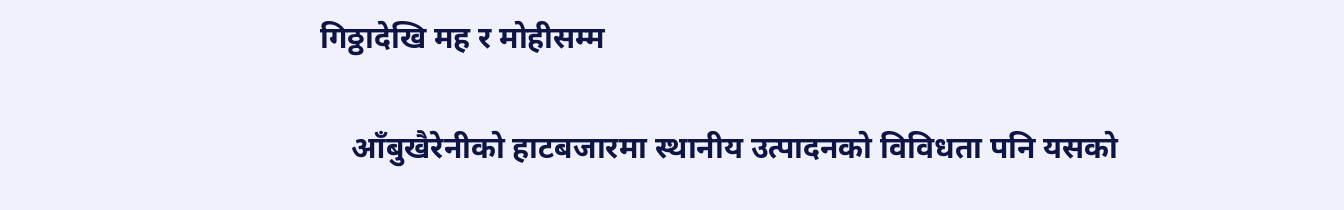गिठ्ठादेखि मह र मोहीसम्म

    आँबुखैरेनीको हाटबजारमा स्थानीय उत्पादनको विविधता पनि यसको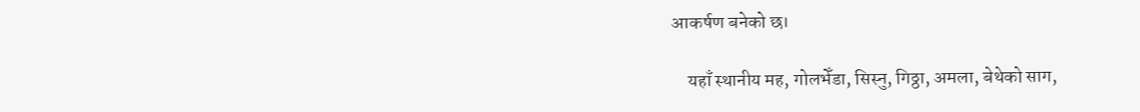आकर्षण बनेको छ।

    यहाँ स्थानीय मह, गोलभेँडा, सिस्नु, गिठ्ठा, अमला, बेथेको साग,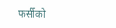फर्सीको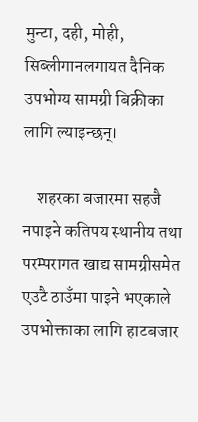मुन्टा, दही, मोही, सिब्लीगानलगायत दैनिक उपभोग्य सामग्री बिक्रीका लागि ल्याइन्छन्।

    शहरका बजारमा सहजै नपाइने कतिपय स्थानीय तथा परम्परागत खाद्य सामग्रीसमेत एउटै ठाउँमा पाइने भएकाले उपभोक्ताका लागि हाटबजार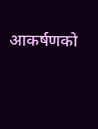आकर्षणको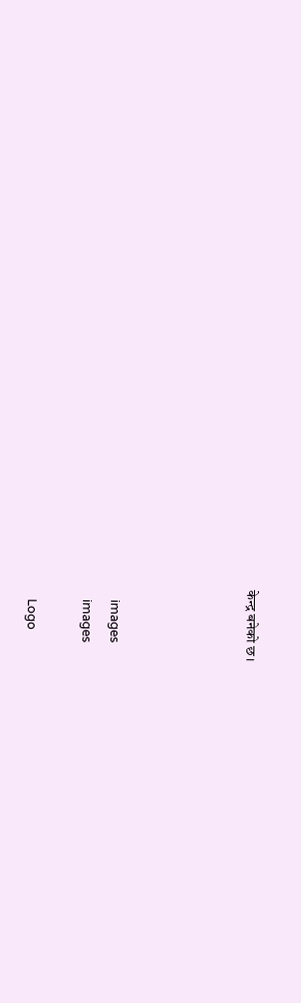केन्द्र बनेको छ।




    images
    images

    Logo